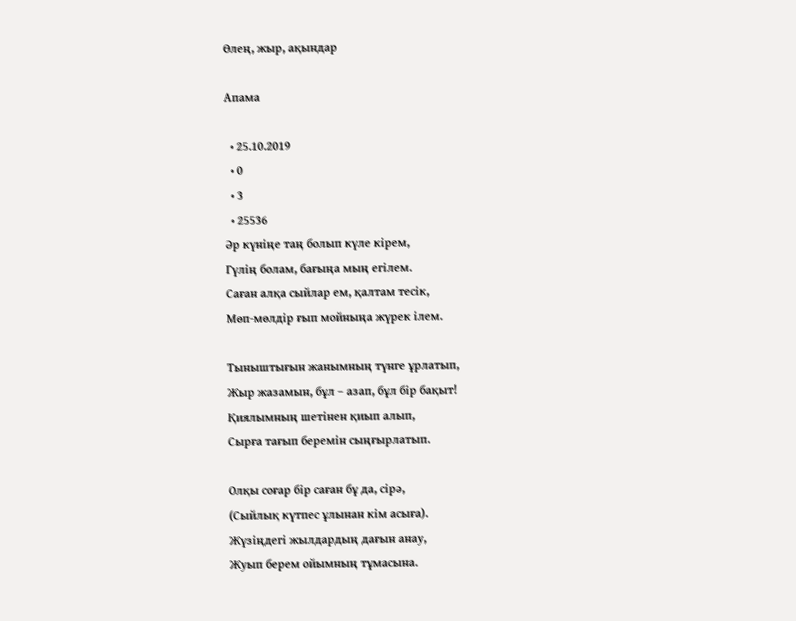Өлең, жыр, ақындар

Апама

  • 25.10.2019
  • 0
  • 3
  • 25536
Әр күніңе таң болып күле кірем,
Гүлің болам, бағыңа мың егілем.
Саған алқа сыйлар ем, қалтам тесік,
Мөп-мөлдір ғып мойныңа жүрек ілем.

Тыныштығын жанымның түнге ұрлатып,
Жыр жазамын, бұл – азап, бұл бір бақыт!
Қиялымның шетінен қиып алып,
Сырға тағып беремін сыңғырлатып.

Олқы соғар бір саған бұ да, сірә,
(Сыйлық күтпес ұлынан кім асыға).
Жүзіңдегі жылдардың дағын анау,
Жуып берем ойымның тұмасына.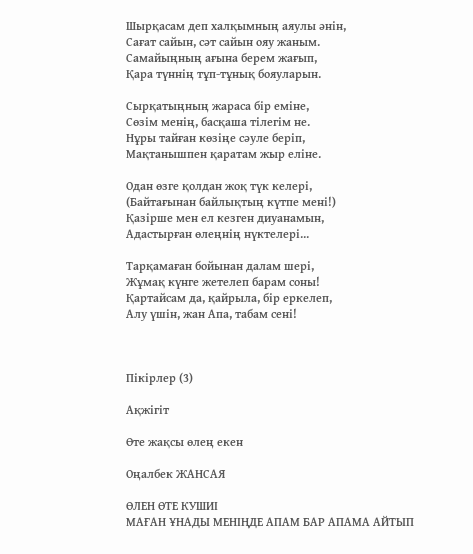Шырқасам деп халқымның аяулы әнін,
Сағат сайын, сәт сайын ояу жаным.
Самайыңның ағына берем жағып,
Қара түннің тұп-тұнық бояуларын.

Сырқатыңның жараса бір еміне,
Сөзім менің, басқаша тілегім не.
Нұры тайған көзіңе сәуле беріп,
Мақтанышпен қаратам жыр еліне.

Одан өзге қолдан жоқ түк келері,
(Байтағынан байлықтың күтпе мені!)
Қазірше мен ел кезген диуанамын,
Адастырған өлеңнің нүктелері...

Тарқамаған бойынан далам шері,
Жұмақ күнге жетелеп барам соны!
Қартайсам да, қайрыла, бір еркелеп,
Алу үшін, жан Апа, табам сені!



Пікірлер (3)

Ақжігіт

Өте жақсы өлең екен

Оңалбек ЖАНСАЯ

ӨЛЕН ӨТЕ КУШИІ
МАҒАН ҰНАДЫ МЕНІҢДЕ АПАМ БАР АПАМА АЙТЫП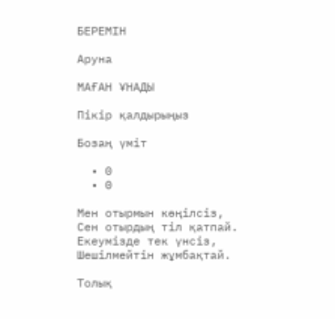БЕРЕМІН

Аруна

МАҒАН ҰНАДЫ

Пікір қалдырыңыз

Бозаң үміт

  • 0
  • 0

Мен отырмын көңілсіз,
Сен отырдың тіл қатпай.
Екеумізде тек үнсіз,
Шешілмейтін жұмбақтай.

Толық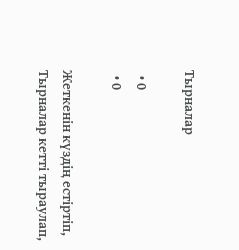Тырналар

  • 0
  • 0

Жеткенін күздің естіртіп,
Тырналар кетті тыраулап,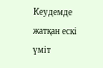Кеудемде жатқан ескі үміт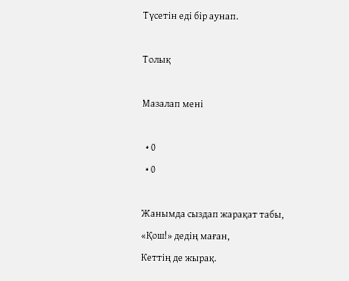Түсетін еді бір аунап.

Толық

Мазалап мені

  • 0
  • 0

Жанымда сыздап жарақат табы,
«Қош!» дедің маған,
Кеттің де жырақ.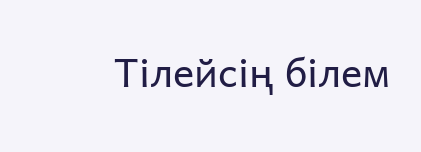Тілейсің білем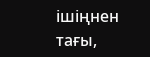ішіңнен тағы,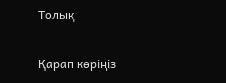Толық

Қарап көріңіз